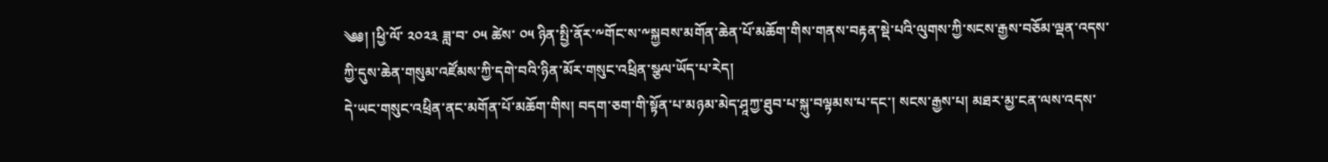༄༅། །ཕྱི་ལོ་ ༢༠༢༣ ཟླ་བ་ ༠༥ ཚེས་ ༠༥ ཉིན་སྤྱི་ནོར་༸གོང་ས་༸སྐྱབས་མགོན་ཆེན་པོ་མཆོག་གིས་གནས་བརྟན་སྡེ་པའི་ལུགས་ཀྱི་སངས་རྒྱས་བཅོམ་ལྡན་འདས་ཀྱི་དུས་ཆེན་གསུམ་འཛོམས་ཀྱི་དགེ་བའི་ཉིན་མོར་གསུང་འཕྲིན་སྩལ་ཡོད་པ་རེད།
དེ་ཡང་གསུང་འཕྲིན་ནང་མགོན་པོ་མཆོག་གིས། བདག་ཅག་གི་སྟོན་པ་མཉམ་མེད་ཤཱཀྱ་ཐུབ་པ་སྐུ་བལྟམས་པ་དང་། སངས་རྒྱས་པ། མཐར་མྱ་ངན་ལས་འདས་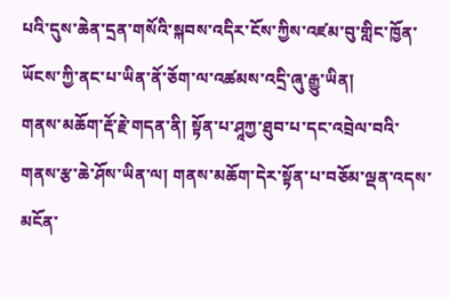པའི་དུས་ཆེན་དྲན་གསོའི་སྐབས་འདིར་ངོས་ཀྱིས་འཛམ་བུ་གླིང་ཁྱོན་ཡོངས་ཀྱི་ནང་པ་ཡིན་ནོ་ཅོག་ལ་འཚམས་འདྲི་ཞུ་རྒྱུ་ཡིན།
གནས་མཆོག་རྡོ་རྗེ་གདན་ནི། སྟོན་པ་ཤཱཀྱ་ཐུབ་པ་དང་འབྲེལ་བའི་གནས་རྩ་ཆེ་ཤོས་ཡིན་ལ། གནས་མཆོག་དེར་སྟོན་པ་བཅོམ་ལྡན་འདས་མངོན་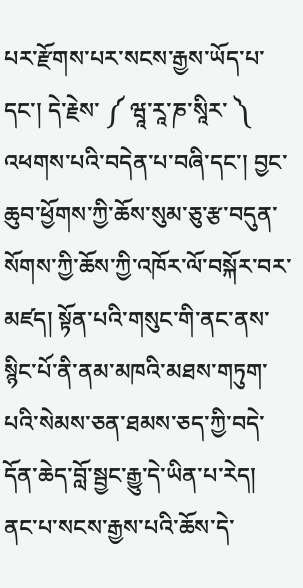པར་རྫོགས་པར་སངས་རྒྱས་ཡོད་པ་དང་། དེ་རྗེས་ ༼ ཝཱ་རཱ་ཎ་སཱིར་ ༽ འཕགས་པའི་བདེན་པ་བཞི་དང་། བྱང་ཆུབ་ཕྱོགས་ཀྱི་ཆོས་སུམ་ཅུ་རྩ་བདུན་སོགས་ཀྱི་ཆོས་ཀྱི་འཁོར་ལོ་བསྐོར་བར་མཛད། སྟོན་པའི་གསུང་གི་ནང་ནས་སྙིང་པོ་ནི་ནམ་མཁའི་མཐས་གཏུག་པའི་སེམས་ཅན་ཐམས་ཅད་ཀྱི་བདེ་དོན་ཆེད་བློ་སྦྱང་རྒྱུ་དེ་ཡིན་པ་རེད།
ནང་པ་སངས་རྒྱས་པའི་ཆོས་དེ་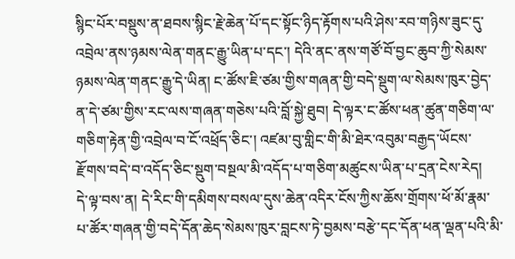སྙིང་པོར་བསྡུས་ན་ཐབས་སྙིང་རྗེ་ཆེན་པོ་དང་སྟོང་ཉིད་རྟོགས་པའི་ཤེས་རབ་གཉིས་ཟུང་དུ་འབྲེལ་ནས་ཉམས་ལེན་གནང་རྒྱུ་ཡིན་པ་དང་། དེའི་ནང་ནས་གཙོ་བོ་བྱང་ཆུབ་ཀྱི་སེམས་ཉམས་ལེན་གནང་རྒྱུ་དེ་ཡིན། ང་ཚོས་ཇི་ཙམ་གྱིས་གཞན་གྱི་བདེ་སྡུག་ལ་སེམས་ཁུར་བྱེད་ན་དེ་ཙམ་གྱིས་རང་ལས་གཞན་གཅེས་པའི་བློ་སྐྱེ་ཐུབ། དེ་ལྟར་ང་ཚོས་ཕན་ཚུན་གཅིག་ལ་གཅིག་རྟེན་གྱི་འབྲེལ་བ་ངོ་འཕྲོད་ཅིང་། འཛམ་བུ་གླིང་གི་མི་ཐེར་འབུམ་བརྒྱད་ཡོངས་རྫོགས་བདེ་བ་འདོད་ཅིང་སྡུག་བསྔལ་མི་འདོད་པ་གཅིག་མཚུངས་ཡིན་པ་དྲན་ངེས་རེད།
དེ་ལྟ་བས་ན། དེ་རིང་གི་དམིགས་བསལ་དུས་ཆེན་འདིར་ངོས་ཀྱིས་ཆོས་གྲོགས་ཕོ་མོ་རྣམ་པ་ཚོར་གཞན་གྱི་བདེ་དོན་ཆེད་སེམས་ཁུར་བླངས་ཏེ་བྱམས་བརྩེ་དང་དོན་ཕན་ལྡན་པའི་མི་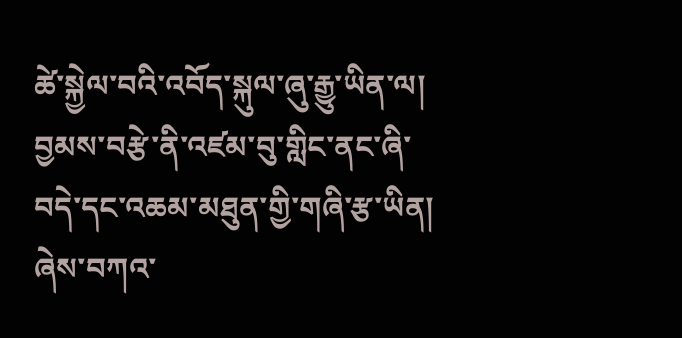ཚེ་སྐྱེལ་བའི་འབོད་སྐུལ་ཞུ་རྒྱུ་ཡིན་ལ། བྱམས་བརྩེ་ནི་འཛམ་བུ་གླིང་ནང་ཞི་བདེ་དང་འཆམ་མཐུན་གྱི་གཞི་རྩ་ཡིན། ཞེས་བཀའ་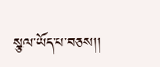སྩལ་ཡོད་པ་བཅས།།